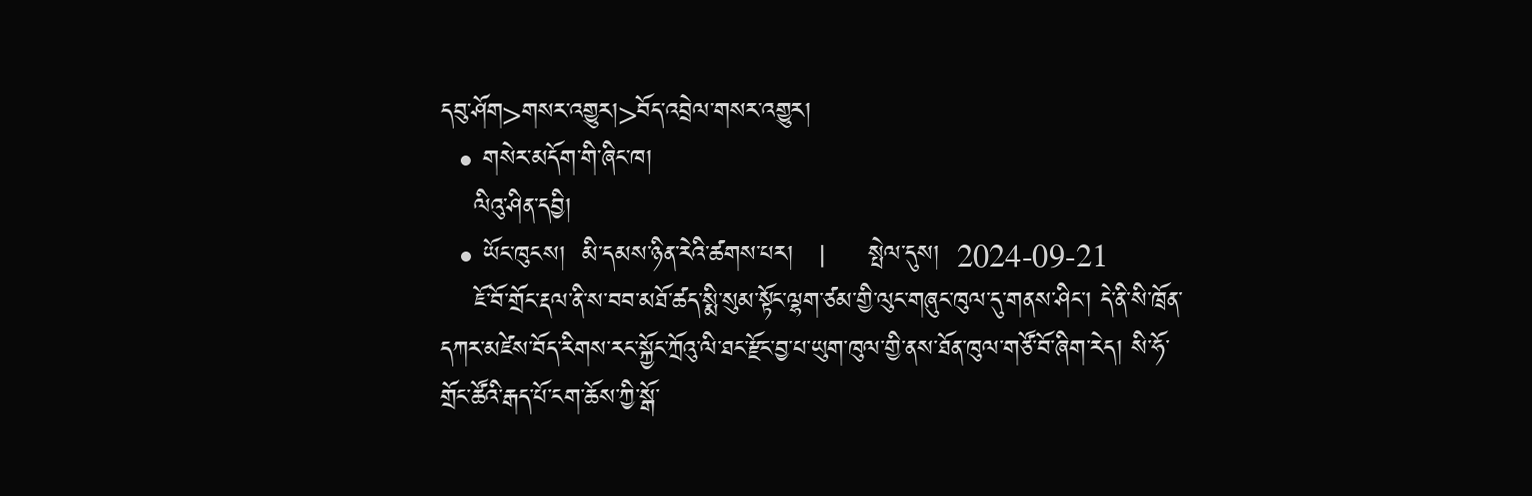དབུ་ཤོག>གསར་འགྱུར།>བོད་འབྲེལ་གསར་འགྱུར།
  • གསེར་མདོག་གི་ཞིང་ཁ།
    ལིའུ་ཤིན་དབྱི།
  • ཡོང་ཁུངས།  མི་དམས་ཉིན་རེའི་ཚགས་པར།   |     སྤེལ་དུས།  2024-09-21
    ཇོ་བོ་གྲོང་རྡལ་ནི་ས་བབ་མཐོ་ཚད་སྨི་སུམ་སྟོང་ལྷག་ཙམ་གྱི་ལུང་གཞུང་ཁུལ་དུ་གནས་ཤིང་། དེ་ནི་སི་ཁྲོན་དཀར་མཛེས་བོད་རིགས་རང་སྐྱོང་ཀྲོའུ་ལི་ཐང་རྫོང་བྱ་པ་ཡུག་ཁུལ་གྱི་ནས་ཐོན་ཁུལ་གཙོ་བོ་ཞིག་རེད། སི་ཧོ་གྲོང་ཚོའི་རྒད་པོ་ངག་ཆོས་ཀྱི་སྒོ་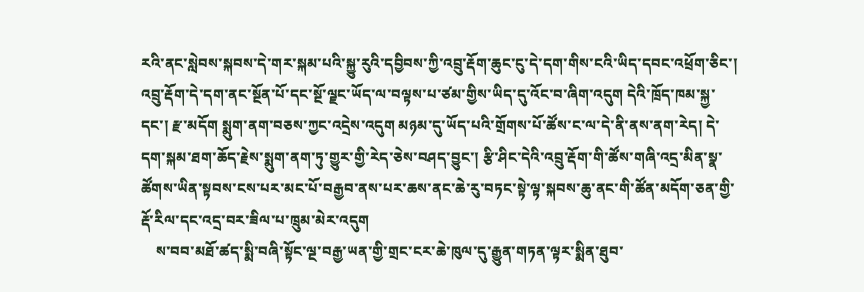རའི་ནང་སླེབས་སྐབས་དེ་གར་སྐམ་པའི་སྐྱུ་རུའི་དབྱིབས་ཀྱི་འབྲུ་རྡོག་ཆུང་ངུ་དེ་དག་གིས་ངའི་ཡིད་དབང་འཕྲོག་ཅིང་། འབྲུ་རྡོག་དེ་དག་ནང་སྔོན་པོ་དང་སྔོ་ལྗང་ཡོད་ལ་བལྟས་པ་ཙམ་གྱིས་ཡིད་དུ་འོང་བ་ཞིག་འདུག དེའི་ཁྲོད་ཁམ་སྐྱ་དང་། རྫ་མདོག སྨུག་ནག་བཅས་ཀྱང་འདྲེས་འདུག མཉམ་དུ་ཡོད་པའི་གྲོགས་པོ་ཚོས་ང་ལ་དེ་ནི་ནས་ནག་རེད། དེ་དག་སྐམ་ཐག་ཆོད་རྗེས་སྨུག་ནག་ཏུ་གྱུར་གྱི་རེད་ཅེས་བཤད་བྱུང་། རྩི་ཤིང་དེའི་འབྲུ་རྡོག་གི་ཚོས་གཞི་འདྲ་མིན་སྣ་ཚོགས་ཡིན་སྟབས་ངས་པར་མང་པོ་བརྒྱབ་ནས་པར་ཆས་ནང་ཆེ་རུ་བཏང་སྟེ་ལྟ་སྐབས་ཆུ་ནང་གི་ཚོན་མདོག་ཅན་གྱི་རྡོ་རིལ་དང་འདྲ་བར་ཟིལ་པ་ཁྲུམ་མེར་འདུག
    ས་བབ་མཐོ་ཚད་སྨི་བཞི་སྟོང་ལྔ་བརྒྱ་ཡན་གྱི་གྲང་ངར་ཆེ་ཁུལ་དུ་རྒྱུན་གཏན་ལྟར་སྨིན་ཐུབ་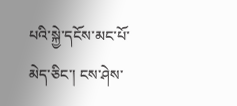པའི་སྐྱེ་དངོས་མང་པོ་མེད་ཅིང་། ངས་ཤེས་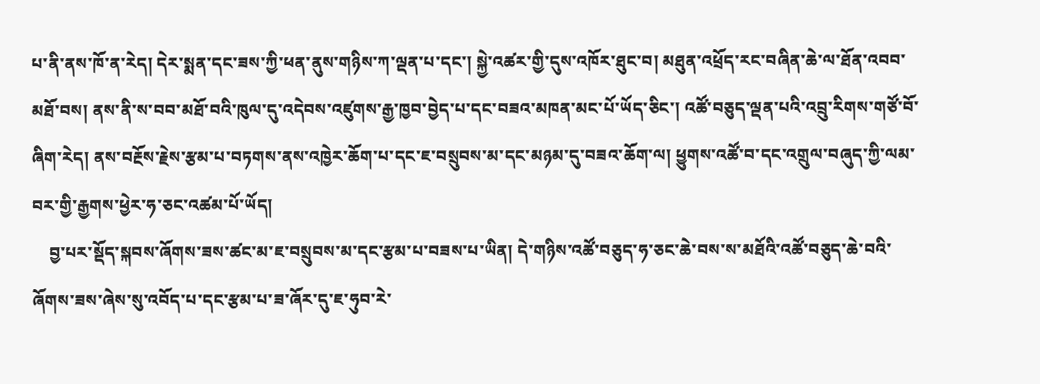པ་ནི་ནས་ཁོ་ན་རེད། དེར་སྨན་དང་ཟས་ཀྱི་ཕན་ནུས་གཉིས་ཀ་ལྡན་པ་དང་། སྐྱེ་འཚར་གྱི་དུས་འཁོར་ཐུང་བ། མཐུན་འཕྲོད་རང་བཞིན་ཆེ་ལ་ཐོན་འབབ་མཐོ་བས། ནས་ནི་ས་བབ་མཐོ་བའི་ཁུལ་དུ་འདེབས་འཛུགས་རྒྱ་ཁྱབ་བྱེད་པ་དང་བཟའ་མཁན་མང་པོ་ཡོད་ཅིང་། འཚོ་བཅུད་ལྡན་པའི་འབྲུ་རིགས་གཙོ་བོ་ཞིག་རེད། ནས་བརྔོས་རྗེས་རྩམ་པ་བཏགས་ནས་འཁྱེར་ཆོག་པ་དང་ཇ་བསྲུབས་མ་དང་མཉམ་དུ་བཟའ་ཆོག་ལ། ཕྱུགས་འཚོ་བ་དང་འགྲུལ་བཞུད་ཀྱི་ལམ་བར་གྱི་རྒྱགས་ཕྱེར་ཧ་ཅང་འཚམ་པོ་ཡོད།
    བྱ་པར་སྡོད་སྐབས་ཞོགས་ཟས་ཚང་མ་ཇ་བསྲུབས་མ་དང་རྩམ་པ་བཟས་པ་ཡིན། དེ་གཉིས་འཚོ་བཅུད་ཧ་ཅང་ཆེ་བས་ས་མཐོའི་འཚོ་བཅུད་ཆེ་བའི་ཞོགས་ཟས་ཞེས་སུ་འབོད་པ་དང་རྩམ་པ་ཟ་ཞོར་དུ་ཇ་ཧུབ་རེ་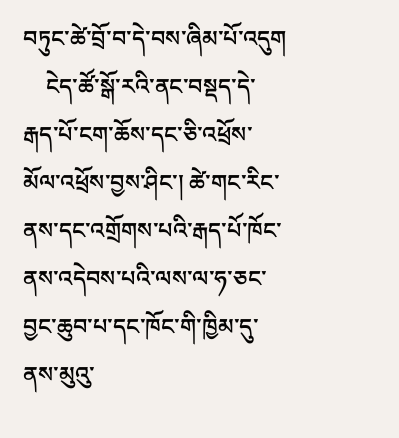བཏུང་ཚེ་བྲོ་བ་དེ་བས་ཞིམ་པོ་འདུག
    ངེད་ཚོ་སྒོ་རའི་ནང་བསྡད་དེ་རྒད་པོ་ངག་ཆོས་དང་ཅི་འཕྲོས་མོལ་འཕྲོས་བྱས་ཤིང་། ཚེ་གང་རིང་ནས་དང་འགྲོགས་པའི་རྒད་པོ་ཁོང་ནས་འདེབས་པའི་ལས་ལ་ཧ་ཅང་བྱང་ཆུབ་པ་དང་ཁོང་གི་ཁྱིམ་དུ་ནས་མུའུ་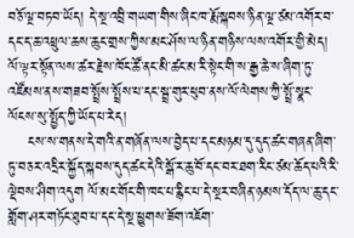བཅོ་ལྔ་བཏབ་ཡོད། དེ་སྔ་འབྲི་གཡག་གིས་ཞིང་ཁ་རྨོ་སྐབས་ཉིན་ལྔ་ཙམ་འགོར་བ་དང་ད་ཆ་འཕྲུལ་ཆས་ཆུང་གྲས་ཀྱིས་མང་ཤོས་ལ་ཉིན་གཉིས་ལས་འགོར་གྱི་མེད། ལོ་ལྟར་སྟོན་ལས་ཚར་རྗེས་ཁོང་ཚོ་ནང་མི་ཚང་མ་རི་སྟེང་གི་ས་རྒྱ་ཆེ་ས་ཞིག་ཏུ་འཛོམས་ནས་གཟབ་སྤྲོས་སྤྲོས་པ་དང་སྦྲ་གུར་ཕུབ་ནས་ལོ་ལེགས་ཀྱི་སྤྲོ་སྣང་ལོངས་སུ་སྤྱོད་ཀྱི་ཡོད་པ་རེད།
    ངས་ས་གནས་དེ་གའི་ན་གཞོན་ལས་བྱེད་པ་དང་མཉམ་དུ་དུད་ཚང་གཞན་ཞིག་ཏུ་བཅར་འདྲིར་སྐྱོད་སྐབས་དུད་ཚང་དེའི་སྒོ་ར་ཆུ་བོ་དང་བར་ཐག་རིང་ཙམ་ཆོད་པའི་རི་ལྡེབས་ཤིག་འདུག ལོ་མང་གོང་གི་ཁང་པ་རྙིང་པ་དེ་སྔར་བཞིན་ཉམས་དོད་ལ་ཆུ་དང་གློག་ཤར་གཏོང་ཐུབ་པ་དང་དེ་སྔ་ཕྱུགས་ཟོག་འཇོག་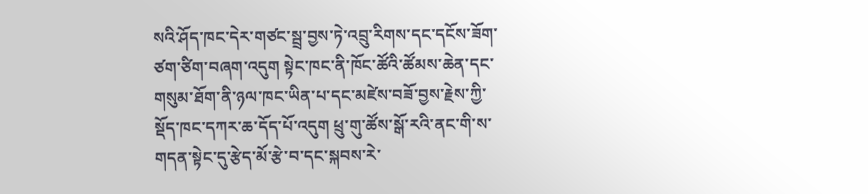སའི་ཤོད་ཁང་དེར་གཙང་སྦྲ་བྱས་ཏེ་འབྲུ་རིགས་དང་དངོས་ཟོག་ཙག་ཙིག་བཞག་འདུག སྟེང་ཁང་ནི་ཁོང་ཚོའི་ཚོམས་ཆེན་དང་གསུམ་ཐོག་ནི་ཉལ་ཁང་ཡིན་པ་དང་མཛེས་བཟོ་བྱས་རྗེས་ཀྱི་སྡོད་ཁང་དཀར་ཆ་དོད་པོ་འདུག ཕྲུ་གུ་ཚོས་སྒོ་རའི་ནང་གི་ས་གདན་སྟེང་དུ་རྩེད་མོ་རྩེ་བ་དང་སྐབས་རེ་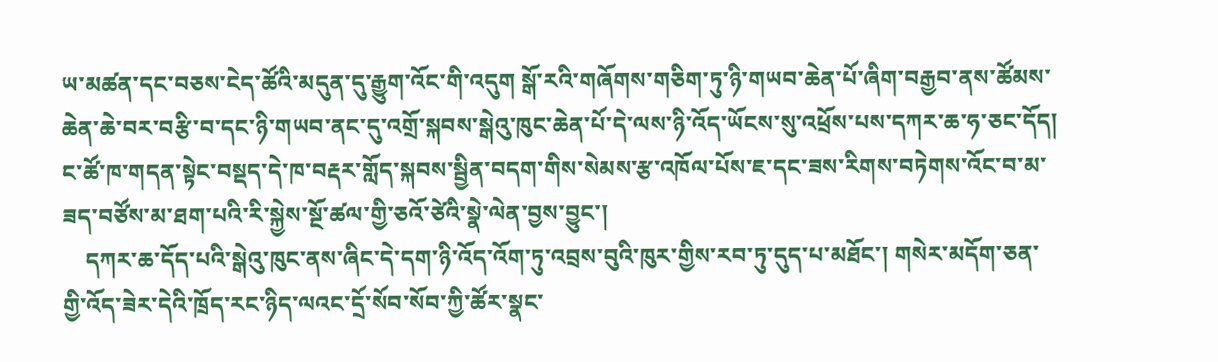ཡ་མཚན་དང་བཅས་ངེད་ཚོའི་མདུན་དུ་རྒྱུག་འོང་གི་འདུག སྒོ་རའི་གཞོགས་གཅིག་ཏུ་ཉི་གཡབ་ཆེན་པོ་ཞིག་བརྒྱབ་ནས་ཚོམས་ཆེན་ཆེ་བར་བརྩི་བ་དང་ཉི་གཡབ་ནང་དུ་འགྲོ་སྐབས་སྒེའུ་ཁུང་ཆེན་པོ་དེ་ལས་ཉི་འོད་ཡོངས་སུ་འཕྲོས་པས་དཀར་ཆ་ཧ་ཅང་དོད། ང་ཚོ་ཁ་གདན་སྟེང་བསྡད་དེ་ཁ་བརྡར་གློད་སྐབས་སྦྱིན་བདག་གིས་སེམས་རྩ་འཁོལ་པོས་ཇ་དང་ཟས་རིགས་བཏེགས་འོང་བ་མ་ཟད་བཙོས་མ་ཐག་པའི་རི་སྐྱེས་སྔོ་ཚལ་གྱི་ཅའོ་ཙེའི་སྣེ་ལེན་བྱས་བྱུང་།
    དཀར་ཆ་དོད་པའི་སྒེའུ་ཁུང་ནས་ཞིང་དེ་དག་ཉི་འོད་འོག་ཏུ་འབྲས་བུའི་ཁུར་གྱིས་རབ་ཏུ་དུད་པ་མཐོང་། གསེར་མདོག་ཅན་གྱི་འོད་ཟེར་དེའི་ཁྲོད་རང་ཉིད་ལའང་དྲོ་སོབ་སོབ་ཀྱི་ཚོར་སྣང་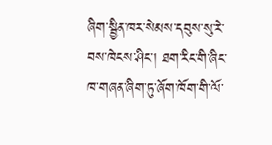ཞིག་སྦྱིན་ཁར་སེམས་དབུས་སུ་རེ་བས་ཁེངས་ཤིང་། ཐག་རིང་གི་ཞིང་ཁ་གཞན་ཞིག་ཏུ་ཞོག་ཁོག་གི་ལོ་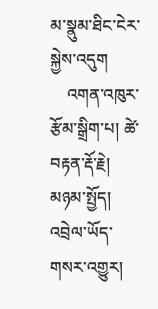མ་སྣུམ་ཐིང་ངེར་སྐྱེས་འདུག
    འགན་འཁུར་རྩོམ་སྒྲིག་པ། ཚེ་བརྟན་རྡོ་རྗེ།
མཉམ་སྤྱོད།
འབྲེལ་ཡོད་གསར་འགྱུར།